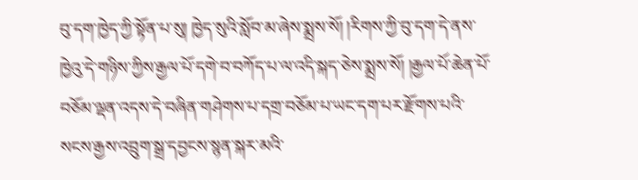བུ་དག་ཁྱེད་ཀྱི་སྟོན་པ་སུ། ཁྱེད་སུའི་སློབ་མ་ཞེས་སྨྲས་སོ། །རིགས་ཀྱི་བུ་དག་དེ་ནས་ཁྱེའུ་དེ་གཉིས་ཀྱིས་རྒྱལ་པོ་དགེ་བ་བཀོད་པ་ལ་འདི་སྐད་ཅེས་སྨྲས་སོ། །རྒྱལ་པོ་ཆེན་པོ་བཅོམ་ལྡན་འདས་དེ་བཞིན་གཤེགས་པ་དགྲ་བཅོམ་པ་ཡང་དག་པར་རྫོགས་པའི་སངས་རྒྱས་འབྲུག་སྒྲ་དབྱངས་སྙན་སྐར་མའི་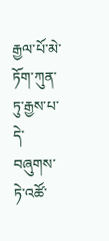རྒྱལ་པོ་མེ་ཏོག་ཀུན་ཏུ་རྒྱས་པ་དེ་བཞུགས་ཏེ་འཚོ་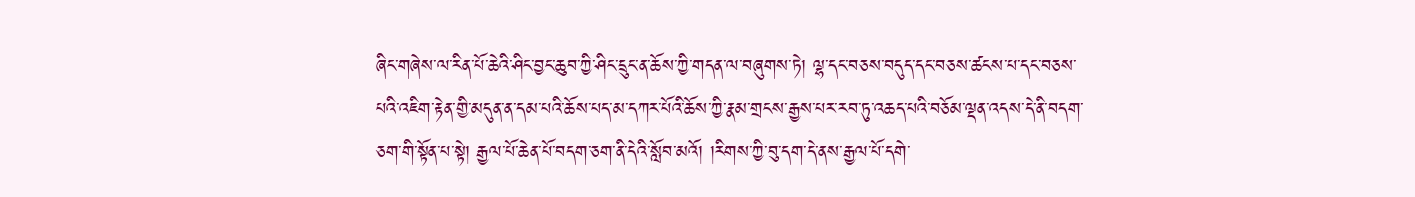ཞིང་གཞེས་ལ་རིན་པོ་ཆེའི་ཤིང་བྱང་ཆུབ་ཀྱི་ཤིང་དྲུང་ན་ཆོས་ཀྱི་གདན་ལ་བཞུགས་ཏེ། ལྷ་དང་བཅས་བདུད་དང་བཅས་ཚངས་པ་དང་བཅས་པའི་འཇིག་རྟེན་གྱི་མདུན་ན་དམ་པའི་ཆོས་པད་མ་དཀར་པོའི་ཆོས་ཀྱི་རྣམ་གྲངས་རྒྱས་པར་རབ་ཏུ་འཆད་པའི་བཅོམ་ལྡན་འདས་དེ་ནི་བདག་ཅག་གི་སྟོན་པ་སྟེ། རྒྱལ་པོ་ཆེན་པོ་བདག་ཅག་ནི་དེའི་སློབ་མའོ། །རིགས་ཀྱི་བུ་དག་དེ་ནས་རྒྱལ་པོ་དགེ་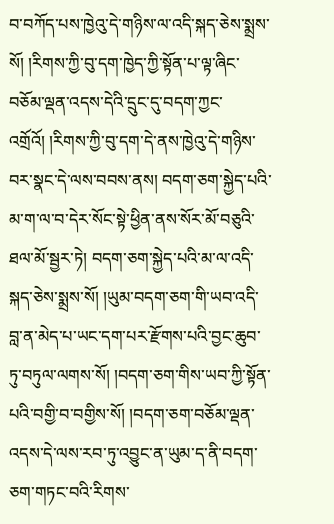བ་བཀོད་པས་ཁྱེའུ་དེ་གཉིས་ལ་འདི་སྐད་ཅེས་སྨྲས་སོ། །རིགས་ཀྱི་བུ་དག་ཁྱེད་ཀྱི་སྟོན་པ་ལྟ་ཞིང་བཅོམ་ལྡན་འདས་དེའི་དྲུང་དུ་བདག་ཀྱང་འགྲོའོ། །རིགས་ཀྱི་བུ་དག་དེ་ནས་ཁྱེའུ་དེ་གཉིས་བར་སྣང་དེ་ལས་བབས་ནས། བདག་ཅག་སྐྱེད་པའི་མ་ག་ལ་བ་དེར་སོང་སྟེ་ཕྱིན་ནས་སོར་མོ་བཅུའི་ཐལ་མོ་སྦྱར་ཏེ། བདག་ཅག་སྐྱེད་པའི་མ་ལ་འདི་སྐད་ཅེས་སྨྲས་སོ། །ཡུམ་བདག་ཅག་གི་ཡབ་འདི་བླ་ན་མེད་པ་ཡང་དག་པར་རྫོགས་པའི་བྱང་ཆུབ་ཏུ་བཏུལ་ལགས་སོ། །བདག་ཅག་གིས་ཡབ་ཀྱི་སྟོན་པའི་བགྱི་བ་བགྱིས་སོ། །བདག་ཅག་བཅོམ་ལྡན་འདས་དེ་ལས་རབ་ཏུ་འབྱུང་ན་ཡུམ་ད་ནི་བདག་ཅག་གཏང་བའི་རིགས་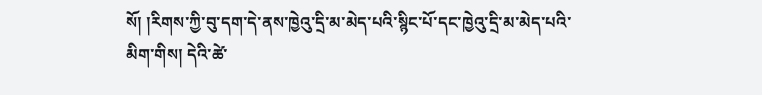སོ། །རིགས་ཀྱི་བུ་དག་དེ་ནས་ཁྱེའུ་དྲི་མ་མེད་པའི་སྙིང་པོ་དང་ཁྱེའུ་དྲི་མ་མེད་པའི་མིག་གིས། དེའི་ཚེ་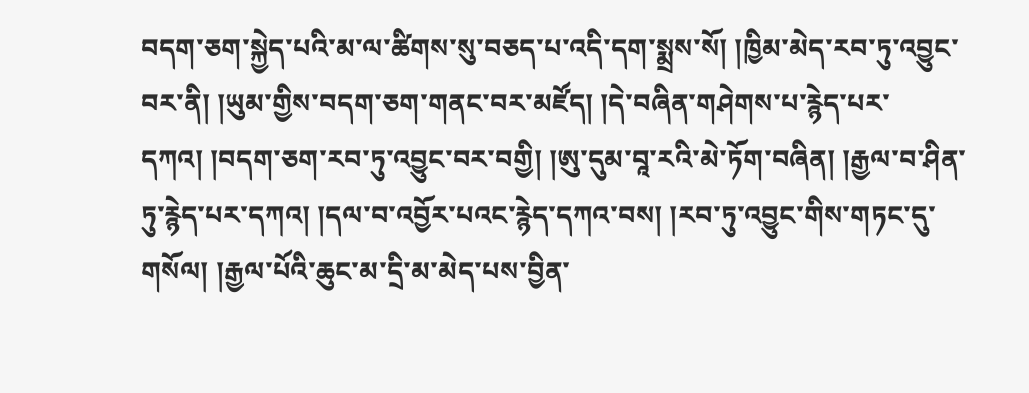བདག་ཅག་སྐྱེད་པའི་མ་ལ་ཚིགས་སུ་བཅད་པ་འདི་དག་སྨྲས་སོ། །ཁྱིམ་མེད་རབ་ཏུ་འབྱུང་བར་ནི། །ཡུམ་གྱིས་བདག་ཅག་གནང་བར་མཛོད། །དེ་བཞིན་གཤེགས་པ་རྙེད་པར་དཀའ། །བདག་ཅག་རབ་ཏུ་འབྱུང་བར་བགྱི། །ཨུ་དུམ་བཱ་རའི་མེ་ཏོག་བཞིན། །རྒྱལ་བ་ཤིན་ཏུ་རྙེད་པར་དཀའ། །དལ་བ་འབྱོར་པའང་རྙེད་དཀའ་བས། །རབ་ཏུ་འབྱུང་གིས་གཏང་དུ་གསོལ། །རྒྱལ་པོའི་ཆུང་མ་དྲི་མ་མེད་པས་བྱིན་